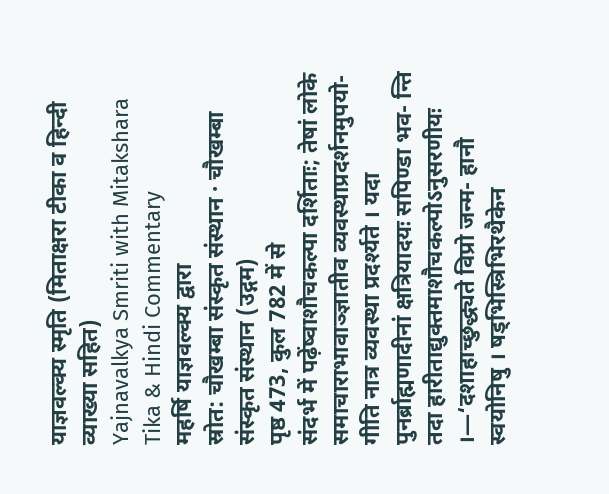याज्ञवल्क्य स्मृति (मिताक्षरा टीका व हिन्दी व्याख्या सहित)
Yajnavalkya Smriti with Mitakshara Tika & Hindi Commentary
महर्षि याज्ञवल्क्य द्वारा
स्रोत: चौखम्बा संस्कृत संस्थान · चौखम्बा संस्कृत संस्थान (उद्गम)
पृष्ठ 473, कुल 782 में से
संदर्भ में पढ़ेंष्वाशौचकल्पा दर्शिताः; तेषां लोके समाचाराभावाञ्ज्ञातीव व्यवस्थाप्रदर्शनमुपयो- गीति नात्र व्यवस्था प्रदर्श्यते । यदा पुनर्ब्राह्मणादीनां क्षत्रियादयः सपिण्डा भव- न्ति तदा हारीताद्युक्तमाशौचकल्पोऽनुसरणीयः ।—‘दशाहाच्छुद्ध्यते विप्रो जन्म- हानौ स्वयोनिषु । षड्भिस्त्रिभिरथैकेन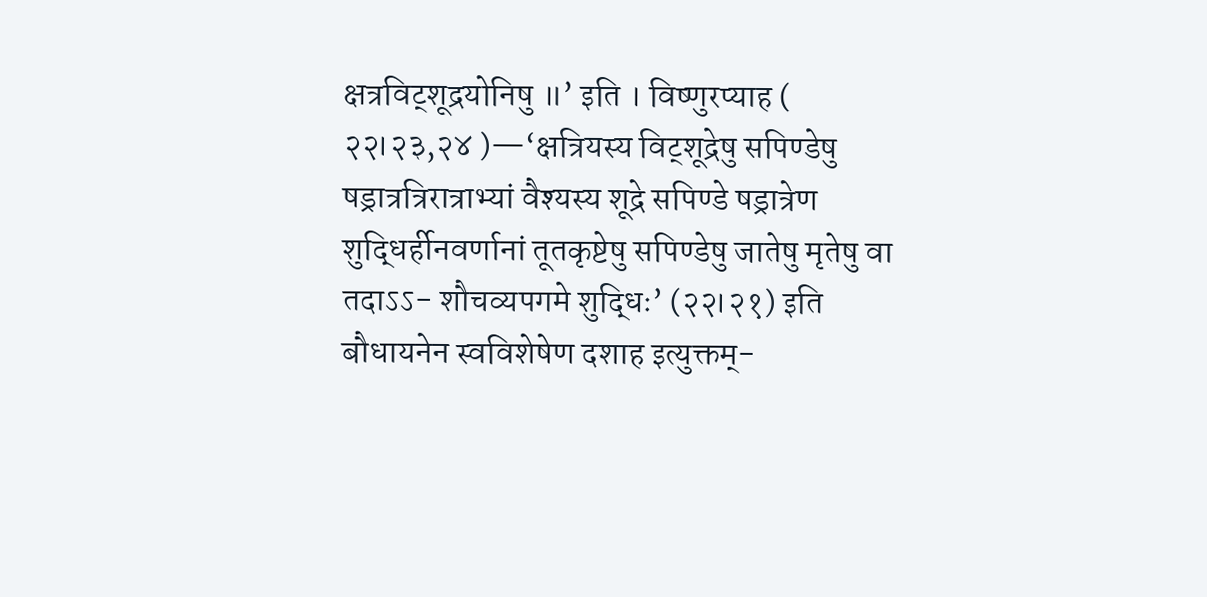क्षत्रविट्शूद्रयोनिषु ॥’ इति । विष्णुरप्याह ( २२।२३,२४ )—‘क्षत्रियस्य विट्शूद्रेषु सपिण्डेषु षड्रात्रत्रिरात्राभ्यां वैश्यस्य शूद्रे सपिण्डे षड्रात्रेण शुद्धिर्हीनवर्णानां तूतकृष्टेषु सपिण्डेषु जातेषु मृतेषु वा तदाऽऽ- शौचव्यपगमे शुद्धिः’ (२२।२१) इति बौधायनेन स्वविशेषेण दशाह इत्युक्तम्-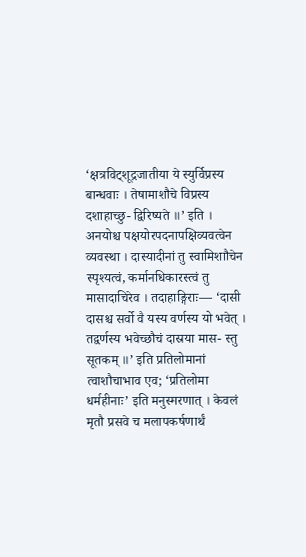‘क्षत्रविट्शूद्रजातीया ये स्युर्विप्रस्य बान्धवाः । तेषामाशौचे विप्रस्य दशाहाच्छु- द्विरिष्यते ॥’ इति । अनयोश्च पक्षयोरपदनापक्षिव्यवत्वेन व्यवस्था । दास्यादीनां तु स्वामिशाौचेन स्पृश्यत्वं, कर्मानधिकारस्त्वं तु मासादाचिरेव । तदाहाङ्गिराः— ‘दासी दासश्च सर्वो वै यस्य वर्णस्य यो भवेत् । तद्वर्णस्य भवेच्छौचं दास्रया मास- स्तु सूतकम् ॥’ इति प्रतिलोमानां त्वाशौचाभाव एव; ‘प्रतिलोमा धर्महीनाः’ इति मनुस्मरणात् । केवलं मृतौ प्रसवे च मलापकर्षणार्थं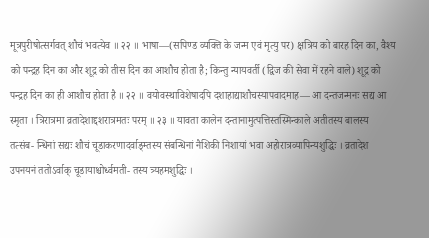मूत्रपुरीषोत्सर्गवत् शौचं भवत्येव ॥ २२ ॥ भाषा—(सपिण्ड व्यक्ति के जन्म एवं मृत्यु पर) क्षत्रिय को बारह दिन का, वैश्य को पन्द्रह दिन का और शूद्र को तीस दिन का आशौच होता है; किन्तु न्यायवर्ती (द्विज की सेवा में रहने वाले) शूद्र को पन्द्रह दिन का ही आशौच होता है ॥ २२ ॥ वयोवस्थाविशेषादपि दशाहाद्याशौचस्यापवादमाह— आ दन्तजन्मनः सद्य आ स्मृता । त्रिरात्रमा व्रतादेशाद्दशरात्रमतः परम् ॥ २३ ॥ यावता कालेन दन्तानामुत्पत्तिस्तस्मिन्काले अतीतस्य बालस्य तत्संब- न्धिनां सद्यः शौचं चूडाकरणादर्वाङ्म्तस्य संबन्धिनां नैशिकी निशायां भवा अहोरात्रव्यापिन्यशुद्धिः । व्रतादेश उपनयनं ततोऽर्वाक् चूडायाश्चोर्ध्वमती- तस्य त्र्यहमशुद्धिः ।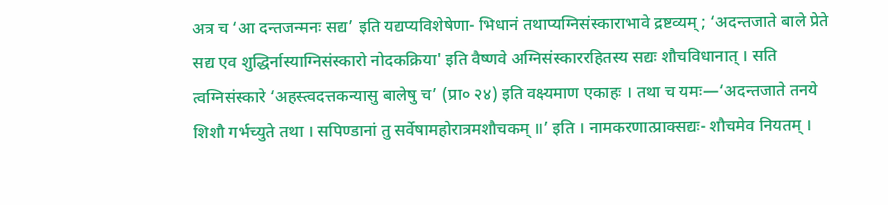अत्र च ‘आ दन्तजन्मनः सद्य’ इति यद्यप्यविशेषेणा- भिधानं तथाप्यग्निसंस्काराभावे द्रष्टव्यम् ; ‘अदन्तजाते बाले प्रेते सद्य एव शुद्धिर्नास्याग्निसंस्कारो नोदकक्रिया' इति वैष्णवे अग्निसंस्काररहितस्य सद्यः शौचविधानात् । सति त्वग्निसंस्कारे ‘अहस्त्वदत्तकन्यासु बालेषु च’ (प्रा० २४) इति वक्ष्यमाण एकाहः । तथा च यमः—‘अदन्तजाते तनये शिशौ गर्भच्युते तथा । सपिण्डानां तु सर्वेषामहोरात्रमशौचकम् ॥’ इति । नामकरणात्प्राक्सद्यः- शौचमेव नियतम् ।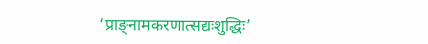‘प्राङ्नामकरणात्सद्यःशुद्धिः’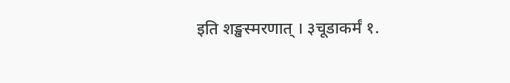इति शङ्खस्मरणात् । ३चूडाकर्मं १.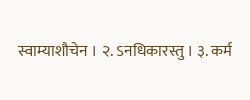स्वाम्याशौचेन । २. ऽनधिकारस्तु । ३. कर्म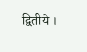द्वितीये ।